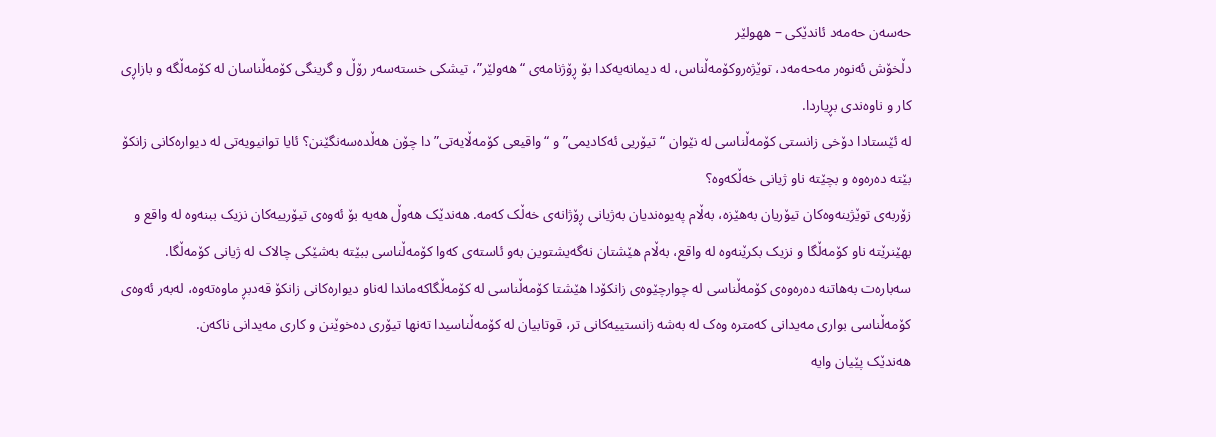حەسەن حەمەد ئاندێکی – ههولێر
دڵخۆش ئەنوەر مەحەمەد، توێژەروکۆمەڵناس، لە دیمانەیەکدا بۆ ڕۆژنامەی “هەولێر”، تیشکی خستەسەر رۆڵ و گرینگی کۆمەڵناسان لە کۆمەڵگە و بازاڕی کار و ناوەندی بڕیاردا.
لە ئێستادا دۆخی زانستی کۆمەڵناسی لە نێوان “تیۆریی ئەکادیمی” و “واقیعی کۆمەڵایەتی”دا چۆن هەڵدەسەنگێنن؟ ئایا توانیویەتی لە دیوارەکانی زانکۆ بێتە دەرەوە و بچێتە ناو ژیانی خەڵکەوە؟
زۆربەی توێژینەوەکان تیۆریان بەهێزە، بەڵام پەیوەندیان بەژیانی ڕۆژانەی خەڵک کەمە. هەندێک هەوڵ هەیە بۆ ئەوەی تیۆرییەکان نزیک ببنەوە لە واقع و بهێنرێتە ناو کۆمەڵگا و نزیک بکرێنەوە لە واقع، بەڵام هێشتان نەگەیشتوین بەو ئاستەی کەوا کۆمەڵناسی ببێتە بەشێکی چالاک لە ژیانی کۆمەڵگا. سەبارەت بەهاتنە دەرەوەی کۆمەڵناسی لە چوارچێوەی زانکۆدا هێشتا کۆمەڵناسی لە کۆمەڵگاکەماندا لەناو دیوارەکانی زانکۆ قەدبڕ ماوەتەوە، لەبەر ئەوەی کۆمەڵناسی بواری مەیدانی کەمترە وەک لە بەشە زانستییەکانی تر، قوتابیان لە کۆمەڵناسیدا تەنها تیۆری دەخوێنن و کاری مەیدانی ناکەن.
هەندێک پێیان وایە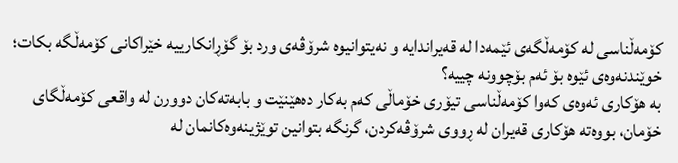کۆمەڵناسی لە کۆمەڵگەی ئێمەدا لە قەیراندایە و نەیتوانیوە شرۆڤەی ورد بۆ گۆڕانکارییە خێراکانی کۆمەڵگە بکات؛ خوێندنەوەی ئێوە بۆ ئەم بۆچوونە چییە؟
بە هۆکاری ئەوەی کەوا کۆمەڵناسی تیۆری خۆماڵی کەم بەکار دەهێنێت و بابەتەکان دوورن لە واقعی کۆمەڵگای خۆمان، بووەتە هۆکاری قەیران لە ڕووی شرۆڤەکردن، گرنگە بتوانین توێژینەوەکانمان لە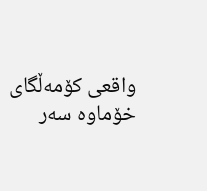واقعی کۆمەڵگای خۆماوە سەر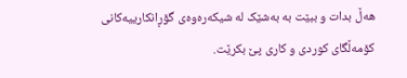هەڵ بدات و ببێت بە بەشێک لە شیکەرەوەی گۆڕانکارییەکانی کۆمەڵگای کوردی و کاری پێ بکرێت.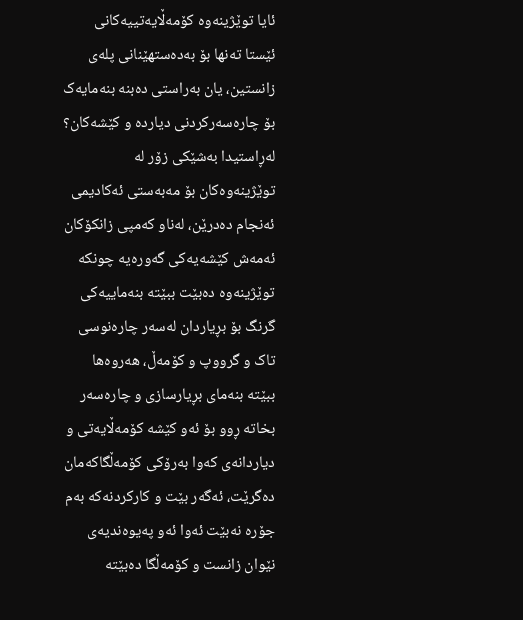ئایا توێژینەوە کۆمەڵایەتییەکانی ئێستا تەنها بۆ بەدەستهێنانی پلەی زانستین، یان بەراستی دەبنە بنەمایەک بۆ چارەسەرکردنی دیاردە و کێشەکان؟
لەڕاستیدا بەشێکی زۆر لە توێژینەوەکان بۆ مەبەستی ئەکادیمی ئەنجام دەدرێن، لەناو کەمپی زانکۆکان ئەمەش کێشەیەکی گەورەیە چونکە توێژینەوە دەبێت ببێتە بنەماییەکی گرنگ بۆ بڕیاردان لەسەر چارەنوسی تاک و گرووپ و کۆمەڵ، هەروەها ببێتە بنەمای بڕیارسازی و چارەسەر بخاتە ڕوو بۆ ئەو کێشە کۆمەڵایەتی و دیاردانەی کەوا بەرۆکی کۆمەڵگاکەمان دەگرێت، ئەگەر بێت و کارکردنەکە بەم جۆرە نەبێت ئەوا ئەو پەیوەندیەی نێوان زانست و کۆمەڵگا دەبێتە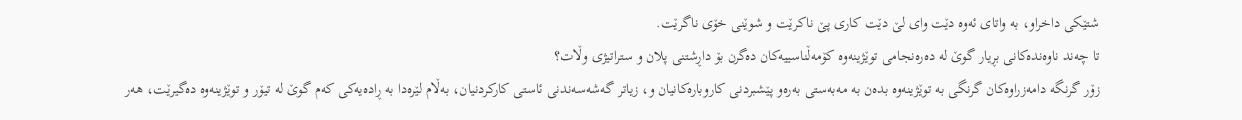شتێکی داخراو، بە واتای ئەوە دێت وای لێ دێت کاری پێ ناکرێت و شوێنی خۆی ناگرێت.
تا چەند ناوەندەکانی بڕیار گوێ لە دەرەنجامی توێژینەوە کۆمەڵناسییەکان دەگرن بۆ داڕشتنی پلان و ستراتیژی وڵات؟
زۆر گرنگە دامەزراوەکان گرنگی بە توێژینەوە بدەن بە مەبەستی بەرەو پێشبردنی کاروبارەکانیان و، زیاتر گەشەسەندنی ئاستی کارکردنیان، بەڵام لێرەدا بە ڕادەیەکی کەم گوێ لە تیۆر و توێژینەوە دەگیرێت، هەر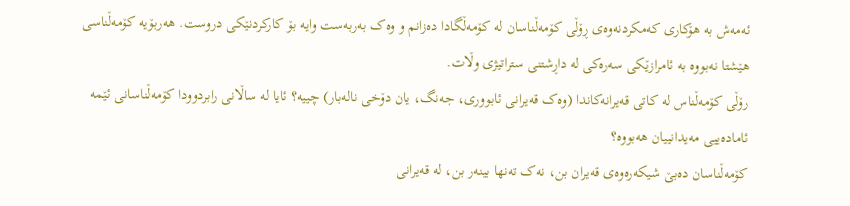ئەمەش بە هۆکاری کەمکردنەوەی ڕۆڵی کۆمەڵناسان لە کۆمەڵگادا دەزانم و وەک بەربەست وایە بۆ کارکردنێکی دروست. هەربۆیە کۆمەڵناسی هێشتا نەبووە بە ئامرازێکی سەرەکی لە داڕشتنی ستراتیژی وڵات.
رۆڵی کۆمەڵناس لە کاتی قەیرانەکاندا (وەک قەیرانی ئابووری، جەنگ، یان دۆخی نالەبار) چییە؟ ئایا لە ساڵانی رابردوودا کۆمەڵناسانی ئێمە ئامادەییی مەیدانییان هەبووە؟
کۆمەڵناسان دەبێ شیکەرەوەی قەیران بن، نەک تەنها بینەر بن، لە قەیرانی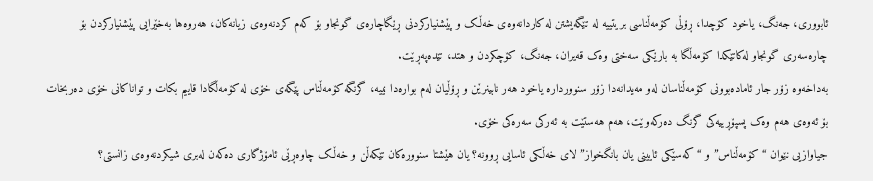ئابووری، جەنگ، یاخود کۆچدا، ڕۆڵی کۆمەڵناسی بریتییە لە تێگەیشتن لە کاردانەوەی خەڵک و پێشنیارکردنی ڕێگاچارەی گونجاو بۆ کەم کردنەوەی زیانەکان، هەروەها بەخێرایی پێشنیارکردن بۆ چارەسەری گونجاو لەکاتێکدا کۆمەڵگا بە بارێکی سەختی وەک قەیران، جەنگ، کۆچکردن و هتد، تێدەپەڕێت.
بەداخەوە زۆر جار ئامادەبوونی کۆمەڵناسان لەو مەیدانەدا زۆر سنووردارە یاخود هەر نابینرێن و ڕۆڵیان لەم بوارەدا نییە، گرنگە کۆمەڵناس پێگەی خۆی لە کۆمەڵگادا قاییم بکات و تواناکانی خۆی دەربخات بۆ ئەوەی هەم وەک پسپۆڕییەکی گرنگ دەرکەوێت، هەم هەستێت بە ئەرکی سەرەکی خۆی.
جیاوازیی نێوان “کۆمەڵناس” و “كەسێكی ئایینی یان بانگخواز” لای خەڵکی ئاسایی ڕوونە؟ یان هێشتا سنوورەکان تێکەڵن و خەڵک چاوەڕێی ئامۆژگاری دەکەن لەبری شیکردنەوەی زانستی؟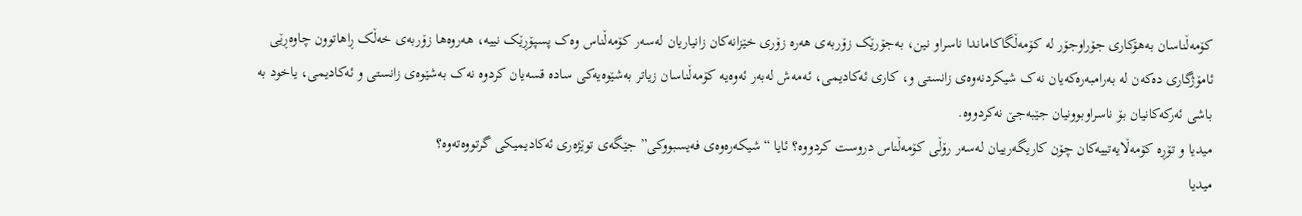کۆمەڵناسان بەهۆکاری جۆراوجۆر لە کۆمەڵگاکاماندا ناسراو نین، بەجۆرێک زۆربەی هەرە زۆری خێزانەکان زانیاریان لەسەر کۆمەڵناس وەک پسپۆڕێک نییە، هەروەها زۆربەی خەڵک ڕاهاتوون چاوەڕێی ئامۆژگاری دەکەن لە بەرامبەرەکەیان نەک شیکردنەوەی زانستی و، کاری ئەکادیمی، ئەمەش لەبەر ئەوەیە کۆمەڵناسان زیاتر بەشێوەیەکی سادە قسەیان کردوە نەک بەشێوەی زانستی و ئەکادیمی، یاخود بە باشی ئەرکەکانیان بۆ ناسراوبوونیان جێبەجێ نەکردووە.
میدیا و تۆڕە کۆمەڵایەتییەکان چۆن کاریگەرییان لەسەر رۆڵی کۆمەڵناس دروست کردووە؟ ئایا “شیكەرەوەی فەیسبووکی” جێگەی توێژەری ئەکادیمیکی گرتووەتەوە؟
میدیا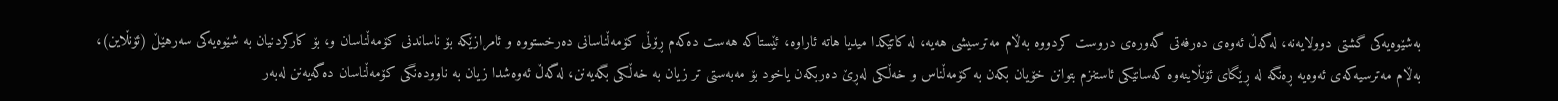بەشێوەیەکی گشتی دوولایەنە، لەگەڵ ئەوەی دەرفەتی گەورەی دروست کردووە بەڵام مەترسیشی هەیە، لە کاتێکدا میدیا هاتە ئاراوە، ئێستاکە هەست دەکەم ڕۆڵی کۆمەڵناسانی دەرخستووە و ئامرازێکە بۆ ناساندنی کۆمەڵناسان و، بۆ کارکردنیان بە شێوەیەکی سەرهێڵ (ئۆنڵاین)، بەڵام مەترسیەکەی ئەوەیە ڕەنگە لە ڕێگای ئۆنڵاینەوە کەسانێکی ئاستنزم بتوانن خۆیان بکەن بە کۆمەڵناس و خەڵکی لەڕێ دەربکەن یاخود بۆ مەبەستی تر زیان بە خەڵکی بگەیەنن، لەگەڵ ئەوەشدا زیان بە ناوودەنگی کۆمەڵناسان دەگەیەنن لەبەر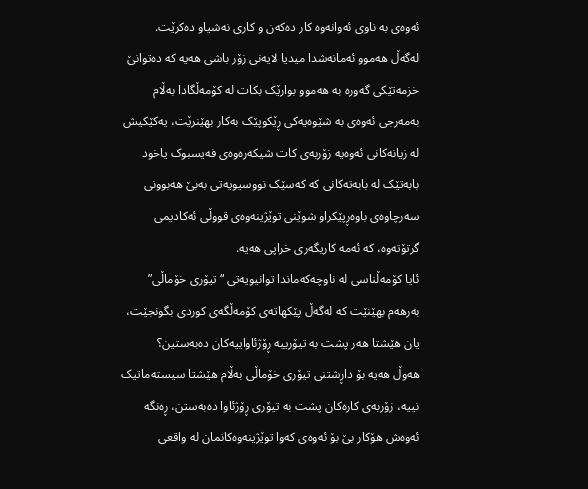ئەوەی بە ناوی ئەوانەوە کار دەکەن و کاری نەشیاو دەکرێت.
لەگەڵ هەموو ئەمانەشدا میدیا لایەنی زۆر باشی هەیە کە دەتوانێ خزمەتێکی گەورە بە هەموو بوارێک بکات لە کۆمەڵگادا بەڵام بەمەرجی ئەوەی بە شێوەیەکی ڕێکوپێک بەکار بهێنرێت، یەکێکیش لە زیانەکانی ئەوەیە زۆربەی کات شیکەرەوەی فەیسبوک یاخود بابەتێک لە بابەتەکانی کە کەسێک نووسیویەتی بەبێ هەبوونی سەرچاوەی باوەڕپێکراو شوێنی توێژینەوەی قووڵی ئەکادیمی گرتۆتەوە، کە ئەمە کاریگەری خراپی هەیە.
ئایا کۆمەڵناسی لە ناوچەکەماندا توانیویەتی “تیۆری خۆماڵی” بەرهەم بهێنێت کە لەگەڵ پێکهاتەی کۆمەڵگەی کوردی بگونجێت، یان هێشتا هەر پشت بە تیۆرییە ڕۆژئاواییەکان دەبەستین؟
هەوڵ هەیە بۆ داڕشتنی تیۆری خۆماڵی بەڵام هێشتا سیستەماتیک نییە، زۆربەی کارەکان پشت بە تیۆری ڕۆژئاوا دەبەستن، ڕەنگە ئەوەش هۆکار بێ بۆ ئەوەی کەوا توێژینەوەکانمان لە واقعی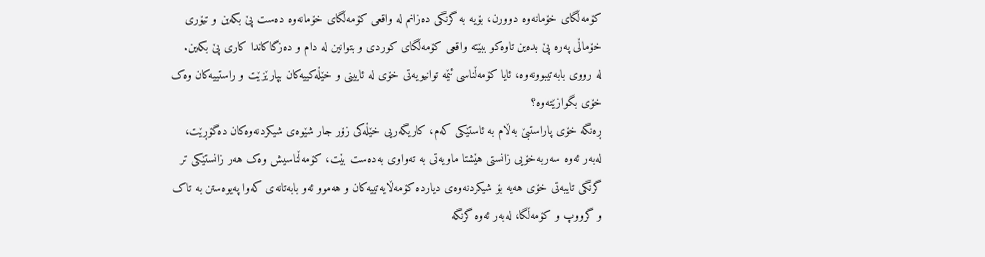کۆمەڵگای خۆمانەوە دوورن، بۆیە بە گرنگی دەزانم لە واقعی کۆمەڵگای خۆمانەوە دەست پێ بکەین و تیۆری خۆماڵی پەرە پێ بدەین تاوەکو ببێتە واقعی کۆمەڵگای کوردی و بتوانین لە دام و دەزگاکاندا کاری پێ بکەین.
لە رووی بابەتیبوونەوە، ئایا کۆمەڵناسی ئێمە توانیویەتی خۆی لە ئایینی و خێڵەکییەکان بپارێزێت و راستییەکان وەک خۆی بگوازێتەوە؟
ڕەنگە خۆی پاراستبێ بەڵام بە ئاستێکی کەم، کاریگەریی خێڵەکی زۆر جار شێوەی شیکردنەوەکان دەگۆڕێت، لەبەر ئەوە سەربەخۆیی زانستی هێشتا ماویەتی بە تەواوی بەدەست بێت، کۆمەڵناسیش وەک هەر زانستێکی تر گرنگی تایبەتی خۆی هەیە بۆ شیکردنەوەی دیاردە کۆمەڵایەتییەکان و هەموو ئەو بابەتانەی کەوا پەیوەستن بە تاک و گرووپ و کۆمەڵگا، لەبەر ئەوە گرنگە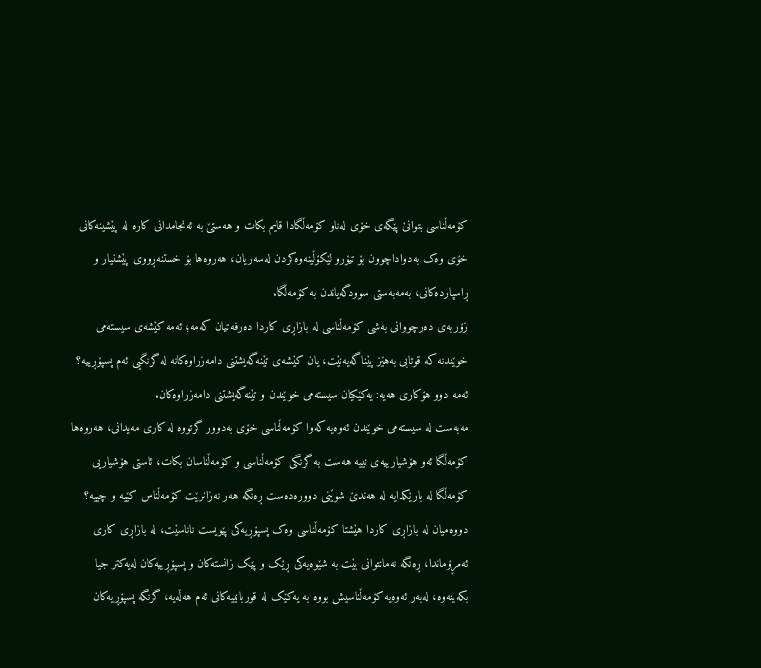کۆمەڵناسی بتوانێ پێگەی خۆی لەناو کۆمەڵگادا قایم بکات و هەستێ بە ئەنجامدانی کارە لە پێشینەکانی خۆی وەک بەدواداچوون بۆ تیۆرو لێکۆڵینەوەکردن لەسەریان، هەروەها بۆ خستنەڕووی پێشنیار و ڕاسپاردەکانی، بەمەبەستی سوودگەیاندن بە کۆمەڵگا.
زۆربەی دەرچووانی بەشی کۆمەڵناسی لە بازاڕی کاردا دەرفەتیان کەمە؛ ئەمە کێشەی سیستەمی خوێندنە کە قوتابی بەهێز پێناگەیەنێت، یان کێشەی تێنەگەیشتنی دامەزراوەکانە لە گرنگیی ئەم پسپۆڕییە؟
ئەمە دوو هۆکاری هەیە: یەکێکیان سیستەمی خوێندن و تێنەگەیشتنی دامەزراوەکان.
مەبەست لە سیستەمی خوێندن ئەوەیە کەوا کۆمەڵناسی خۆی بەدوور گرتووە لە کاری مەیدانی، هەروەها کۆمەڵگا ئەو هۆشیارییەی نییە هەست بە گرنگی کۆمەڵناسی و کۆمەڵناسان بکات، ئاستی هۆشیاریی کۆمەڵگا لە بارێکدایە لە هەندێ شوێنی دوورەدەست ڕەنگە هەر نەزانرێت کۆمەڵناس کێیە و چییە؟
دووەمیان لە بازاڕی کاردا هێشتا کۆمەڵناسی وەک پسپۆڕیەکی پێویست ناناسێت، لە بازاڕی کاری ئەمڕۆماندا، ڕەنگە نەمانتوانی بێت بە شێوەیەکی ڕێک و پێک زانستەکان و پسپۆڕییەکان لەیەکتر جیا بکەینەوە، لەبەر ئەوەیە کۆمەڵناسیش بووە بە یەکێک لە قوربانییەکانی ئەم هەڵەیە، گرنگە پسپۆڕیەکان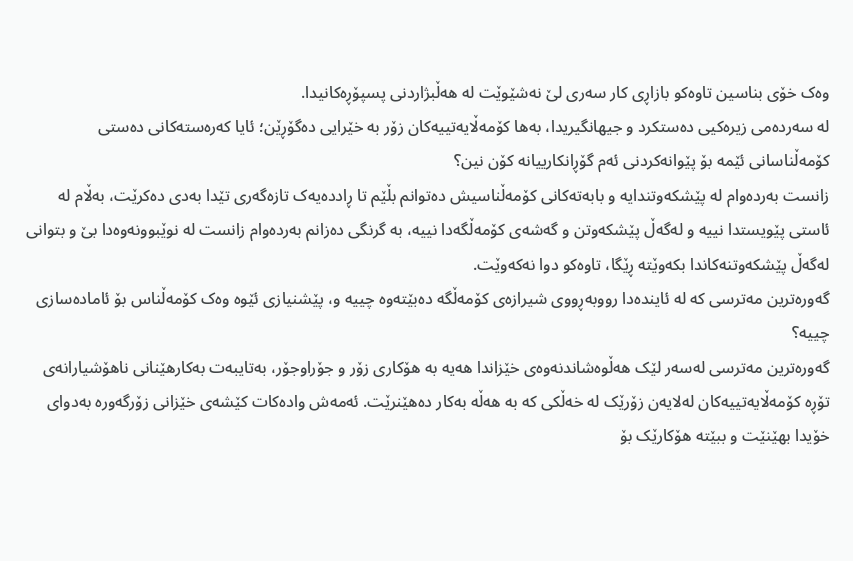وەک خۆی بناسین تاوەکو بازاڕی کار سەری لێ نەشێوێت لە هەڵبژاردنی پسپۆڕەکانیدا.
لە سەردەمی زیرەکیی دەستکرد و جیهانگیریدا، بەها کۆمەڵایەتییەکان زۆر بە خێرایی دەگۆڕێن؛ ئایا کەرەستەکانی دەستی کۆمەڵناسانی ئێمە بۆ پێوانەکردنی ئەم گۆڕانکارییانە کۆن نین؟
زانست بەردەوام لە پێشکەوتندایە و بابەتەکانی کۆمەڵناسیش دەتوانم بڵێم تا ڕاددەیەک تازەگەری تێدا بەدی دەکرێت، بەڵام لە ئاستی پێویستدا نییە و لەگەڵ پێشکەوتن و گەشەی کۆمەڵگەدا نییە، بە گرنگی دەزانم بەردەوام زانست لە نوێبوونەوەدا بێ و بتوانی لەگەڵ پێشکەوتنەکاندا بکەوێتە ڕێگا، تاوەکو دوا نەکەوێت.
گەورەترین مەترسی کە لە ئایندەدا رووبەڕووی شیرازەی کۆمەڵگە دەبێتەوە چییە و، پێشنیازی ئێوە وەک کۆمەڵناس بۆ ئامادەسازی چییە؟
گەورەترین مەترسی لەسەر لێک هەڵوەشاندنەوەی خێزاندا هەیە بە هۆکاری زۆر و جۆراوجۆر، بەتایبەت بەکارهێنانی ناهۆشیارانەی تۆڕە کۆمەڵایەتییەکان لەلایەن زۆرێک لە خەڵکی کە بە هەڵە بەکار دەهێنرێت. ئەمەش وادەکات کێشەی خێزانی زۆرگەورە بەدوای خۆیدا بهێنێت و ببێتە هۆکارێک بۆ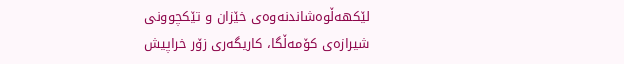لێکهەڵوەشاندنەوەی خێزان و تێکچوونی شیرازەی کۆمەڵگا، کاریگەری زۆر خراپیش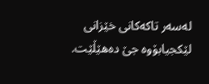لەسەر تاکەکانی خێزانی لێکجیابۆوە جێ دەهێڵێت.